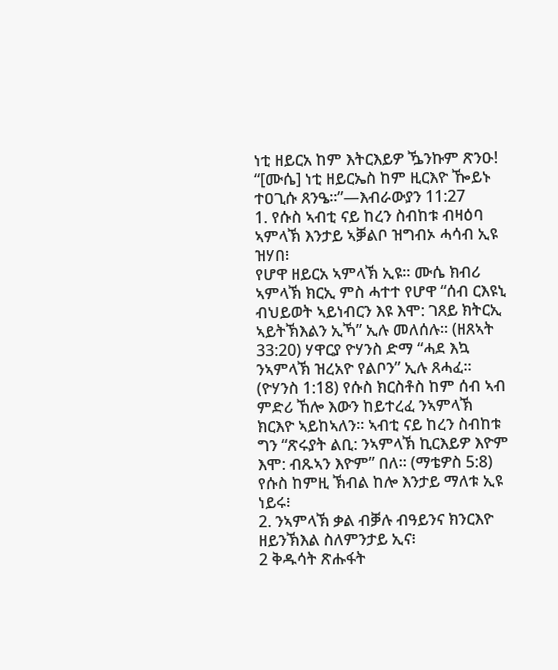ነቲ ዘይርአ ከም እትርእይዎ ዄንኩም ጽንዑ!
“[ሙሴ] ነቲ ዘይርኤስ ከም ዚርእዮ ዀይኑ ተዐጊሱ ጸንዔ።”—እብራውያን 11:27
1. የሱስ ኣብቲ ናይ ከረን ስብከቱ ብዛዕባ ኣምላኽ እንታይ ኣቓልቦ ዝግብኦ ሓሳብ ኢዩ ዝሃበ፧
የሆዋ ዘይርአ ኣምላኽ ኢዩ። ሙሴ ክብሪ ኣምላኽ ክርኢ ምስ ሓተተ የሆዋ “ሰብ ርእዩኒ ብህይወት ኣይነብርን እዩ እሞ: ገጸይ ክትርኢ ኣይትኽእልን ኢኻ” ኢሉ መለሰሉ። (ዘጸኣት 33:20) ሃዋርያ ዮሃንስ ድማ “ሓደ እኳ ንኣምላኽ ዝረአዮ የልቦን” ኢሉ ጸሓፈ። (ዮሃንስ 1:18) የሱስ ክርስቶስ ከም ሰብ ኣብ ምድሪ ኸሎ እውን ከይተረፈ ንኣምላኽ ክርእዮ ኣይከኣለን። ኣብቲ ናይ ከረን ስብከቱ ግን “ጽሩያት ልቢ: ንኣምላኽ ኪርእይዎ እዮም እሞ: ብጹኣን እዮም” በለ። (ማቴዎስ 5:8) የሱስ ከምዚ ኽብል ከሎ እንታይ ማለቱ ኢዩ ነይሩ፧
2. ንኣምላኽ ቃል ብቓሉ ብዓይንና ክንርእዮ ዘይንኽእል ስለምንታይ ኢና፧
2 ቅዱሳት ጽሑፋት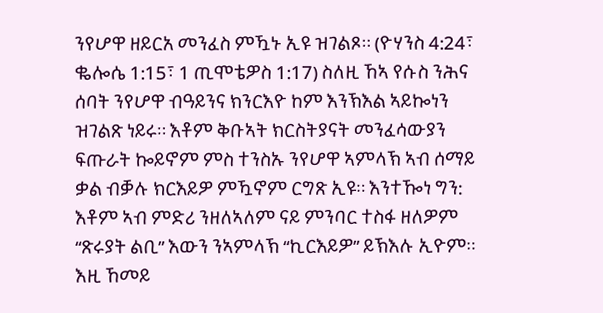ንየሆዋ ዘይርአ መንፈስ ምዃኑ ኢዩ ዝገልጾ። (ዮሃንስ 4:24፣ ቈሎሴ 1:15፣ 1 ጢሞቴዎስ 1:17) ስለዚ ኸኣ የሱስ ንሕና ሰባት ንየሆዋ ብዓይንና ክንርእዮ ከም እንኽእል ኣይኰነን ዝገልጽ ነይሩ። እቶም ቅቡኣት ክርስትያናት መንፈሳውያን ፍጡራት ኰይኖም ምስ ተንስኡ ንየሆዋ ኣምላኽ ኣብ ሰማይ ቃል ብቓሉ ክርእይዎ ምዃኖም ርግጽ ኢዩ። እንተዀነ ግን: እቶም ኣብ ምድሪ ንዘለኣለም ናይ ምንባር ተስፋ ዘለዎም “ጽሩያት ልቢ” እውን ንኣምላኽ “ኪርእይዎ” ይኽእሉ ኢዮም። እዚ ኸመይ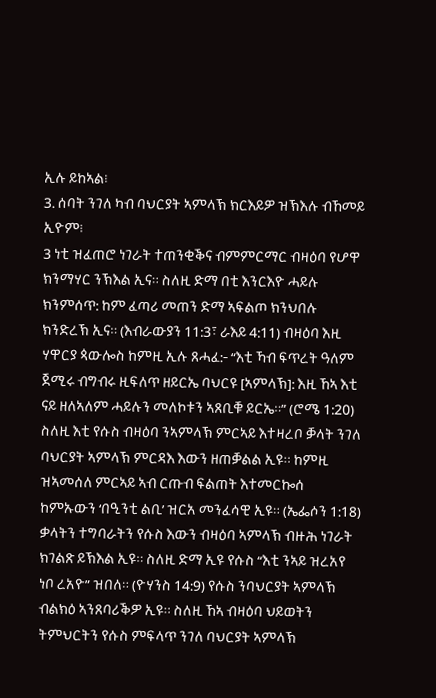ኢሉ ይከኣል፧
3. ሰባት ንገለ ካብ ባህርያት ኣምላኽ ክርእይዎ ዝኽእሉ ብኸመይ ኢዮም፧
3 ነቲ ዝፈጠሮ ነገራት ተጠንቂቕና ብምምርማር ብዛዕባ የሆዋ ክንማሃር ንኽእል ኢና። ስለዚ ድማ በቲ እንርእዮ ሓይሉ ክንምሰጥ: ከም ፈጣሪ መጠን ድማ ኣፍልጦ ክንህበሉ ክንድረኽ ኢና። (እብራውያን 11:3፣ ራእይ 4:11) ብዛዕባ እዚ ሃዋርያ ጳውሎስ ከምዚ ኢሉ ጸሓፈ:- “እቲ ኻብ ፍጥረት ዓለም ጀሚሩ ብግብሩ ዚፍለጥ ዘይርኤ ባህርዩ [ኣምላኽ]: እዚ ኸኣ እቲ ናይ ዘለኣለም ሓይሉን መለኮቱን ኣጸቢቑ ይርኤ።” (ሮሜ 1:20) ስለዚ እቲ የሱስ ብዛዕባ ንኣምላኽ ምርኣይ እተዛረቦ ቓላት ንገለ ባህርያት ኣምላኽ ምርዳእ እውን ዘጠቓልል ኢዩ። ከምዚ ዝኣመሰለ ምርኣይ ኣብ ርጡብ ፍልጠት እተመርኰሰ ከምኡውን ‘በዒንቲ ልቢ’ ዝርአ መንፈሳዊ ኢዩ። (ኤፌሶን 1:18) ቃላትን ተግባራትን የሱስ እውን ብዛዕባ ኣምላኽ ብዙሕ ነገራት ክገልጽ ይኽእል ኢዩ። ስለዚ ድማ ኢዩ የሱስ “እቲ ንኣይ ዝረአየ ነቦ ረአዮ” ዝበለ። (ዮሃንስ 14:9) የሱስ ንባህርያት ኣምላኽ ብልክዕ ኣንጸባሪቕዎ ኢዩ። ስለዚ ኸኣ ብዛዕባ ህይወትን ትምህርትን የሱስ ምፍላጥ ንገለ ባህርያት ኣምላኽ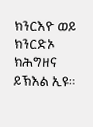ክንርእዮ ወይ ክንርድኦ ክሕግዘና ይኽእል ኢዩ።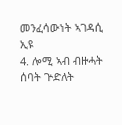መንፈሳውነት ኣገዳሲ ኢዩ
4. ሎሚ ኣብ ብዙሓት ሰባት ጕድለት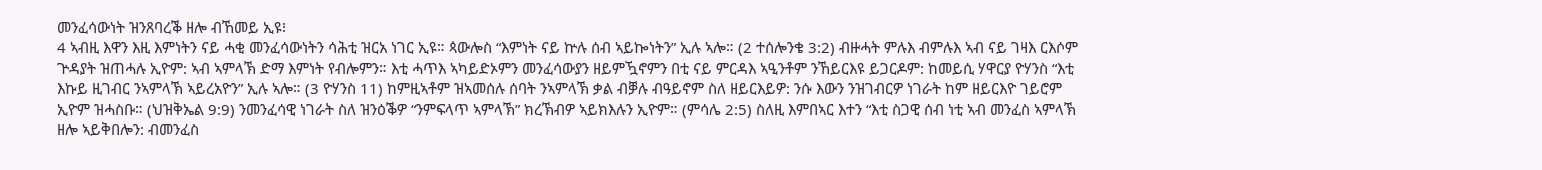መንፈሳውነት ዝንጸባረቕ ዘሎ ብኸመይ ኢዩ፧
4 ኣብዚ እዋን እዚ እምነትን ናይ ሓቂ መንፈሳውነትን ሳሕቲ ዝርአ ነገር ኢዩ። ጳውሎስ “እምነት ናይ ኵሉ ሰብ ኣይኰነትን” ኢሉ ኣሎ። (2 ተሰሎንቄ 3:2) ብዙሓት ምሉእ ብምሉእ ኣብ ናይ ገዛእ ርእሶም ጕዳያት ዝጠሓሉ ኢዮም: ኣብ ኣምላኽ ድማ እምነት የብሎምን። እቲ ሓጥእ ኣካይድኦምን መንፈሳውያን ዘይምዃኖምን በቲ ናይ ምርዳእ ኣዒንቶም ንኸይርእዩ ይጋርዶም: ከመይሲ ሃዋርያ ዮሃንስ “እቲ እኩይ ዚገብር ንኣምላኽ ኣይረአዮን” ኢሉ ኣሎ። (3 ዮሃንስ 11) ከምዚኣቶም ዝኣመሰሉ ሰባት ንኣምላኽ ቃል ብቓሉ ብዓይኖም ስለ ዘይርእይዎ: ንሱ እውን ንዝገብርዎ ነገራት ከም ዘይርእዮ ገይሮም ኢዮም ዝሓስቡ። (ህዝቅኤል 9:9) ንመንፈሳዊ ነገራት ስለ ዝንዕቕዎ “ንምፍላጥ ኣምላኽ” ክረኽብዎ ኣይክእሉን ኢዮም። (ምሳሌ 2:5) ስለዚ እምበኣር እተን “እቲ ስጋዊ ሰብ ነቲ ኣብ መንፈስ ኣምላኽ ዘሎ ኣይቅበሎን: ብመንፈስ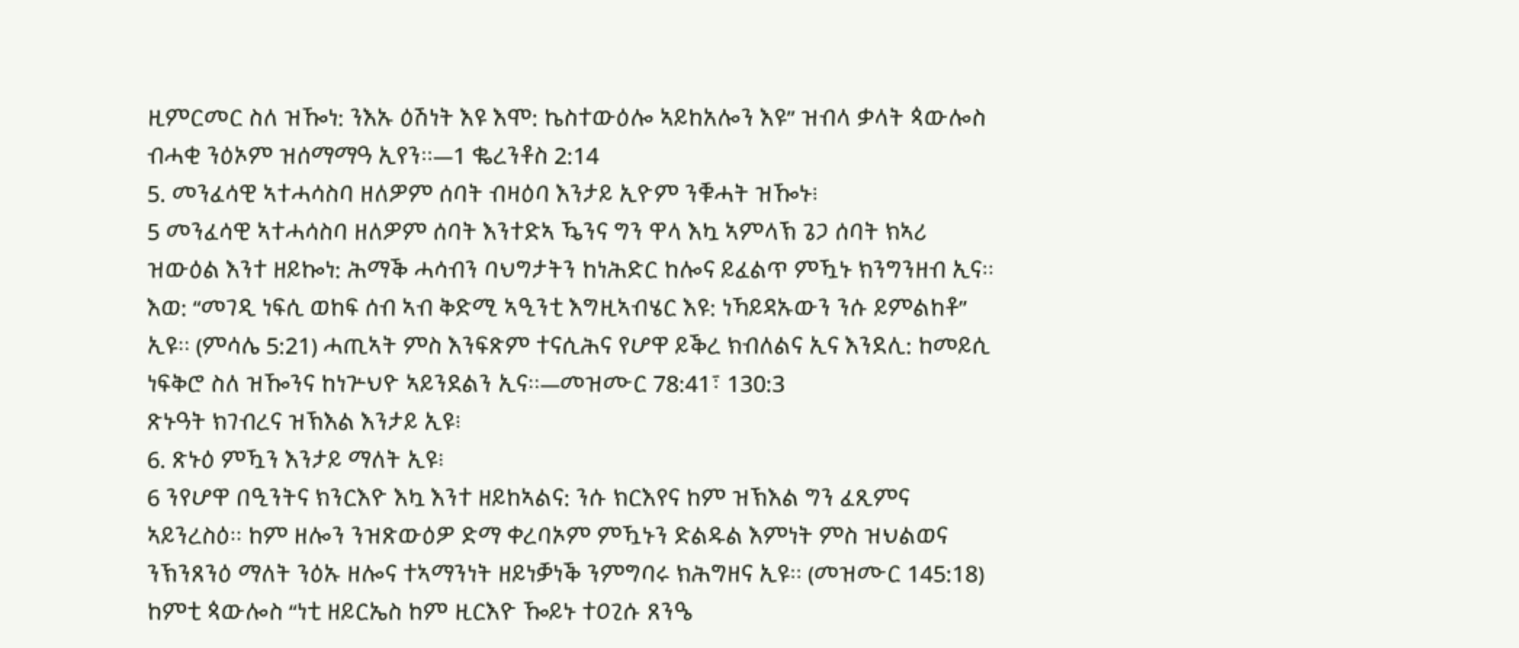ዚምርመር ስለ ዝዀነ: ንእኡ ዕሽነት እዩ እሞ: ኬስተውዕሎ ኣይከአሎን እዩ” ዝብላ ቃላት ጳውሎስ ብሓቂ ንዕኦም ዝሰማማዓ ኢየን።—1 ቈረንቶስ 2:14
5. መንፈሳዊ ኣተሓሳስባ ዘለዎም ሰባት ብዛዕባ እንታይ ኢዮም ንቑሓት ዝዀኑ፧
5 መንፈሳዊ ኣተሓሳስባ ዘለዎም ሰባት እንተድኣ ዄንና ግን ዋላ እኳ ኣምላኽ ጌጋ ሰባት ክኣሪ ዝውዕል እንተ ዘይኰነ: ሕማቕ ሓሳብን ባህግታትን ከነሕድር ከሎና ይፈልጥ ምዃኑ ክንግንዘብ ኢና። እወ: “መገዲ ነፍሲ ወከፍ ሰብ ኣብ ቅድሚ ኣዒንቲ እግዚኣብሄር እዩ: ነኻይዳኡውን ንሱ ይምልከቶ” ኢዩ። (ምሳሌ 5:21) ሓጢኣት ምስ እንፍጽም ተናሲሕና የሆዋ ይቕረ ክብለልና ኢና እንደሊ: ከመይሲ ነፍቅሮ ስለ ዝዀንና ከነጕህዮ ኣይንደልን ኢና።—መዝሙር 78:41፣ 130:3
ጽኑዓት ክገብረና ዝኽእል እንታይ ኢዩ፧
6. ጽኑዕ ምዃን እንታይ ማለት ኢዩ፧
6 ንየሆዋ በዒንትና ክንርእዮ እኳ እንተ ዘይከኣልና: ንሱ ክርእየና ከም ዝኽእል ግን ፈጺምና ኣይንረስዕ። ከም ዘሎን ንዝጽውዕዎ ድማ ቀረባኦም ምዃኑን ድልዱል እምነት ምስ ዝህልወና ንኽንጸንዕ ማለት ንዕኡ ዘሎና ተኣማንነት ዘይነቓነቕ ንምግባሩ ክሕግዘና ኢዩ። (መዝሙር 145:18) ከምቲ ጳውሎስ “ነቲ ዘይርኤስ ከም ዚርእዮ ዀይኑ ተዐጊሱ ጸንዔ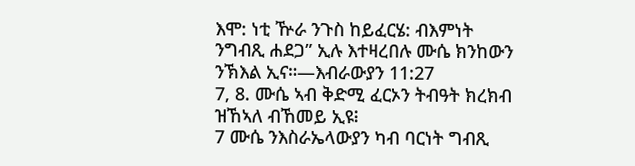እሞ: ነቲ ዅራ ንጉስ ከይፈርሄ: ብእምነት ንግብጺ ሐደጋ” ኢሉ እተዛረበሉ ሙሴ ክንከውን ንኽእል ኢና።—እብራውያን 11:27
7, 8. ሙሴ ኣብ ቅድሚ ፈርኦን ትብዓት ክረክብ ዝኸኣለ ብኸመይ ኢዩ፧
7 ሙሴ ንእስራኤላውያን ካብ ባርነት ግብጺ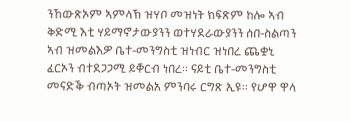ንኸውጽኦም ኣምላኽ ዝሃቦ መዝነት ክፍጽም ከሎ ኣብ ቅድሚ እቲ ሃይማኖታውያንን ወተሃደራውያንን ሰበ-ስልጣን ኣብ ዝመልእዎ ቤተ-መንግስቲ ዝነብር ዝነበረ ጨቋኒ ፈርኦን ብተደጋጋሚ ይቐርብ ነበረ። ናይቲ ቤተ-መንግስቲ መናድቕ ብጣኦት ዝመልአ ምንባሩ ርግጽ ኢዩ። የሆዋ ዋላ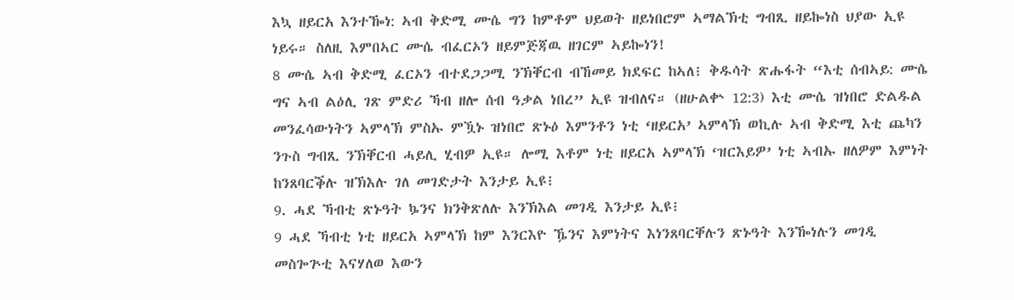እኳ ዘይርአ እንተዀነ: ኣብ ቅድሚ ሙሴ ግን ከምቶም ህይወት ዘይነበሮም ኣማልኽቲ ግብጺ ዘይኰነስ ህያው ኢዩ ነይሩ። ስለዚ እምበኣር ሙሴ ብፈርኦን ዘይምጅጃዉ ዘገርም ኣይኰነን!
8 ሙሴ ኣብ ቅድሚ ፈርኦን ብተደጋጋሚ ንኽቐርብ ብኸመይ ክደፍር ከኣለ፧ ቅዱሳት ጽሑፋት “እቲ ሰብኣይ: ሙሴ ግና ኣብ ልዕሊ ገጽ ምድሪ ኻብ ዘሎ ሰብ ዓቃል ነበረ” ኢዩ ዝብለና። (ዘሁልቍ 12:3) እቲ ሙሴ ዝነበሮ ድልዱል መንፈሳውነትን ኣምላኽ ምስኡ ምዃኑ ዝነበሮ ጽኑዕ እምንቶን ነቲ ‘ዘይርአ’ ኣምላኽ ወኪሉ ኣብ ቅድሚ እቲ ጨካን ንጉስ ግብጺ ንኽቐርብ ሓይሊ ሂብዎ ኢዩ። ሎሚ እቶም ነቲ ዘይርአ ኣምላኽ ‘ዝርእይዎ’ ነቲ ኣብኡ ዘለዎም እምነት ከንጸባርቕሉ ዝኽእሉ ገለ መገድታት እንታይ ኢዩ፧
9. ሓደ ኻብቲ ጽኑዓት ኴንና ክንቅጽለሉ እንኽእል መገዲ እንታይ ኢዩ፧
9 ሓደ ኻብቲ ነቲ ዘይርአ ኣምላኽ ከም እንርእዮ ዄንና እምነትና እነንጸባርቐሉን ጽኑዓት እንዀነሉን መገዲ መስጐጕቲ እናሃለወ እውን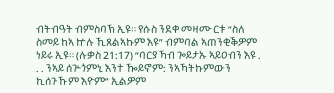ብትብዓት ብምስባኽ ኢዩ። የሱስ ንደቀ መዛሙርቱ “ስለ ስመይ ከኣ ኵሉ ኺጸልኣኩም እዩ” ብምባል ኣጠንቂቕዎም ነይሩ ኢዩ። (ሉቃስ 21:17) “ባርያ ኻብ ጐይታኡ ኣይዐብን እዩ . . . ንኣይ ሰጕጎምኒ እንተ ዀይኖም: ንኣኻትኩምውን ኪሰጉኹም እዮም” ኢልዎም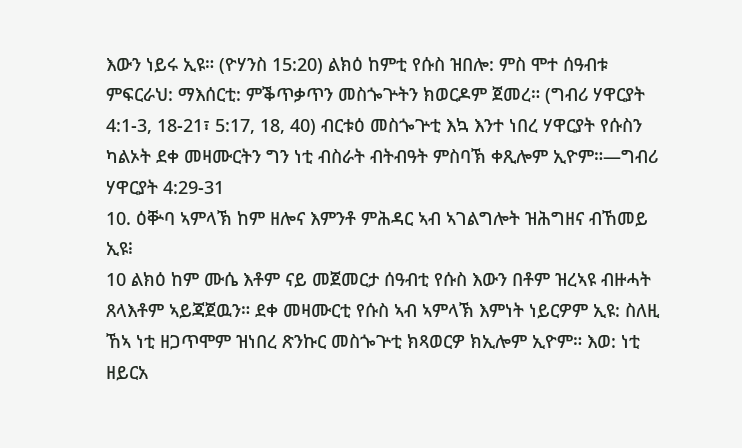እውን ነይሩ ኢዩ። (ዮሃንስ 15:20) ልክዕ ከምቲ የሱስ ዝበሎ: ምስ ሞተ ሰዓብቱ ምፍርራህ: ማእሰርቲ: ምቕጥቃጥን መስጐጕትን ክወርዶም ጀመረ። (ግብሪ ሃዋርያት 4:1-3, 18-21፣ 5:17, 18, 40) ብርቱዕ መስጐጕቲ እኳ እንተ ነበረ ሃዋርያት የሱስን ካልኦት ደቀ መዛሙርትን ግን ነቲ ብስራት ብትብዓት ምስባኽ ቀጺሎም ኢዮም።—ግብሪ ሃዋርያት 4:29-31
10. ዕቝባ ኣምላኽ ከም ዘሎና እምንቶ ምሕዳር ኣብ ኣገልግሎት ዝሕግዘና ብኸመይ ኢዩ፧
10 ልክዕ ከም ሙሴ እቶም ናይ መጀመርታ ሰዓብቲ የሱስ እውን በቶም ዝረኣዩ ብዙሓት ጸላእቶም ኣይጃጀዉን። ደቀ መዛሙርቲ የሱስ ኣብ ኣምላኽ እምነት ነይርዎም ኢዩ: ስለዚ ኸኣ ነቲ ዘጋጥሞም ዝነበረ ጽንኩር መስጐጕቲ ክጻወርዎ ክኢሎም ኢዮም። እወ: ነቲ ዘይርአ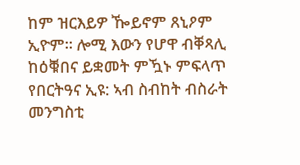ከም ዝርእይዎ ዀይኖም ጸኒዖም ኢዮም። ሎሚ እውን የሆዋ ብቐጻሊ ከዕቑበና ይቋመት ምዃኑ ምፍላጥ የበርትዓና ኢዩ: ኣብ ስብከት ብስራት መንግስቲ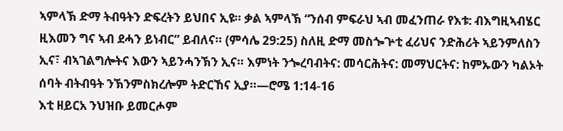ኣምላኽ ድማ ትብዓትን ድፍረትን ይህበና ኢዩ። ቃል ኣምላኽ “ንሰብ ምፍራህ ኣብ መፈንጠራ የእቱ: ብእግዚኣብሄር ዚእመን ግና ኣብ ደሓን ይነብር” ይብለና። (ምሳሌ 29:25) ስለዚ ድማ መስጐጕቲ ፈሪህና ንድሕሪት ኣይንምለስን ኢና፣ ብኣገልግሎትና እውን ኣይንሓንኽን ኢና። እምነት ንጐረባብትና: መሳርሕትና: መማህርትና: ከምኡውን ካልኦት ሰባት ብትብዓት ንኽንምስክረሎም ትድርኸና ኢያ።—ሮሜ 1:14-16
እቲ ዘይርአ ንህዝቡ ይመርሖም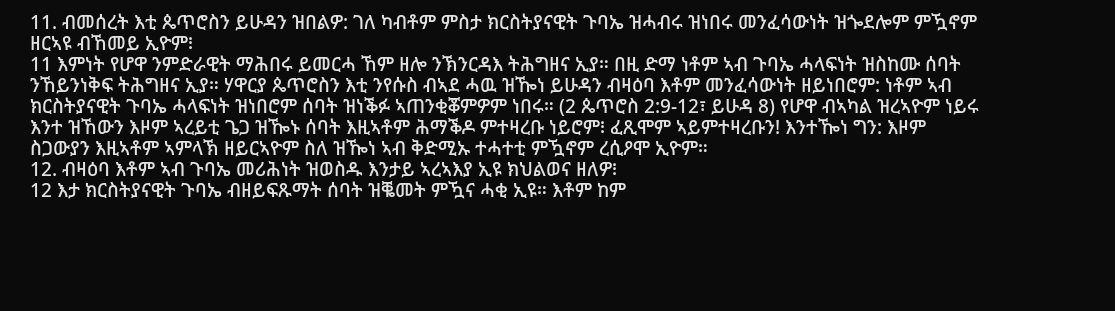11. ብመሰረት እቲ ጴጥሮስን ይሁዳን ዝበልዎ: ገለ ካብቶም ምስታ ክርስትያናዊት ጉባኤ ዝሓብሩ ዝነበሩ መንፈሳውነት ዝጐደሎም ምዃኖም ዘርኣዩ ብኸመይ ኢዮም፧
11 እምነት የሆዋ ንምድራዊት ማሕበሩ ይመርሓ ኸም ዘሎ ንኽንርዳእ ትሕግዘና ኢያ። በዚ ድማ ነቶም ኣብ ጉባኤ ሓላፍነት ዝስከሙ ሰባት ንኸይንነቅፍ ትሕግዘና ኢያ። ሃዋርያ ጴጥሮስን እቲ ንየሱስ ብኣደ ሓዉ ዝዀነ ይሁዳን ብዛዕባ እቶም መንፈሳውነት ዘይነበሮም: ነቶም ኣብ ክርስትያናዊት ጉባኤ ሓላፍነት ዝነበሮም ሰባት ዝነቕፉ ኣጠንቂቖምዎም ነበሩ። (2 ጴጥሮስ 2:9-12፣ ይሁዳ 8) የሆዋ ብኣካል ዝረኣዮም ነይሩ እንተ ዝኸውን እዞም ኣረይቲ ጌጋ ዝዀኑ ሰባት እዚኣቶም ሕማቕዶ ምተዛረቡ ነይሮም፧ ፈጺሞም ኣይምተዛረቡን! እንተዀነ ግን: እዞም ስጋውያን እዚኣቶም ኣምላኽ ዘይርኣዮም ስለ ዝዀነ ኣብ ቅድሚኡ ተሓተቲ ምዃኖም ረሲዖሞ ኢዮም።
12. ብዛዕባ እቶም ኣብ ጉባኤ መሪሕነት ዝወስዱ እንታይ ኣረኣእያ ኢዩ ክህልወና ዘለዎ፧
12 እታ ክርስትያናዊት ጉባኤ ብዘይፍጹማት ሰባት ዝቘመት ምዃና ሓቂ ኢዩ። እቶም ከም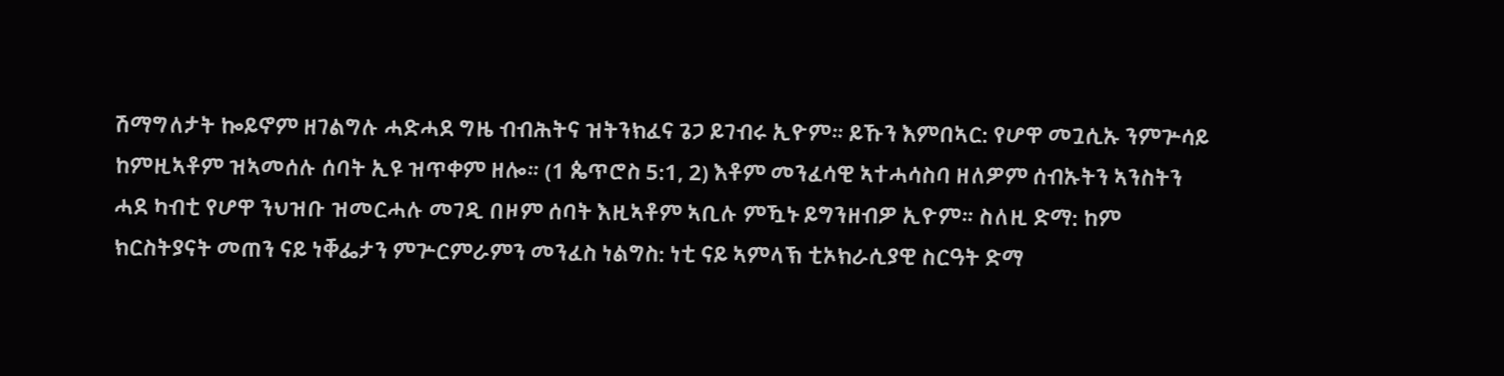ሽማግለታት ኰይኖም ዘገልግሉ ሓድሓደ ግዜ ብብሕትና ዝትንክፈና ጌጋ ይገብሩ ኢዮም። ይኹን እምበኣር: የሆዋ መጓሲኡ ንምጕሳይ ከምዚኣቶም ዝኣመሰሉ ሰባት ኢዩ ዝጥቀም ዘሎ። (1 ጴጥሮስ 5:1, 2) እቶም መንፈሳዊ ኣተሓሳስባ ዘለዎም ሰብኡትን ኣንስትን ሓደ ካብቲ የሆዋ ንህዝቡ ዝመርሓሉ መገዲ በዞም ሰባት እዚኣቶም ኣቢሉ ምዃኑ ይግንዘብዎ ኢዮም። ስለዚ ድማ: ከም ክርስትያናት መጠን ናይ ነቐፌታን ምጕርምራምን መንፈስ ነልግስ: ነቲ ናይ ኣምላኽ ቲኦክራሲያዊ ስርዓት ድማ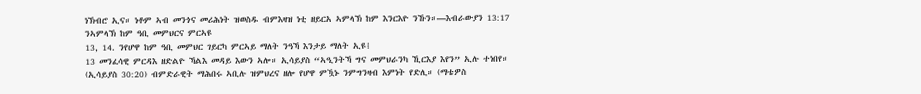ነኽብሮ ኢና። ነቶም ኣብ መንጎና መሪሕነት ዝወስዱ ብምእዛዝ ነቲ ዘይርአ ኣምላኽ ከም እንርእዮ ንኹን።—እብራውያን 13:17
ንኣምላኽ ከም ዓቢ መምህርና ምርኣዩ
13, 14. ንየሆዋ ከም ዓቢ መምህር ገይርካ ምርኣይ ማለት ንዓኻ እንታይ ማለት ኢዩ፧
13 መንፈሳዊ ምርዳእ ዘድልዮ ኻልእ መዳይ እውን ኣሎ። ኢሳይያስ “ኣዒንትኻ ግና መምህራንካ ኺርእያ እየን” ኢሉ ተነበየ። (ኢሳይያስ 30:20) ብምድራዊት ማሕበሩ ኣቢሉ ዝምህረና ዘሎ የሆዋ ምዃኑ ንምግንዛብ እምነት የድሊ። (ማቴዎስ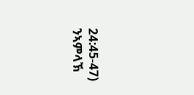24:45-47) ንኣምላኽ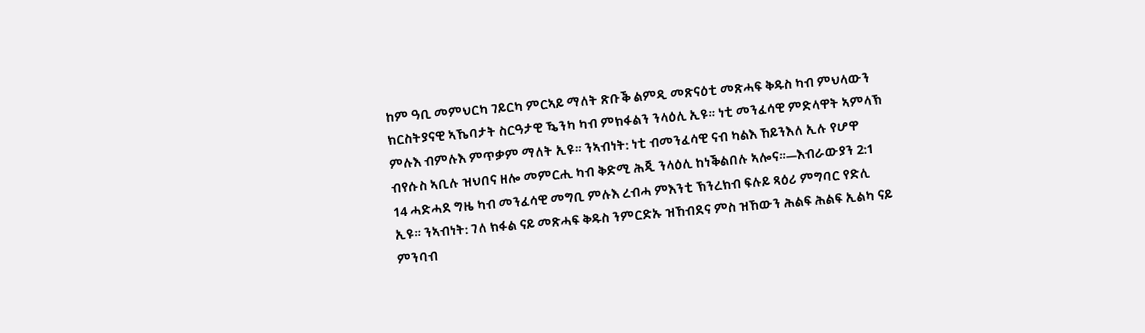ከም ዓቢ መምህርካ ገይርካ ምርኣይ ማለት ጽቡቕ ልምዲ መጽናዕቲ መጽሓፍ ቅዱስ ካብ ምህላውን ክርስትያናዊ ኣኼባታት ስርዓታዊ ዄንካ ካብ ምክፋልን ንላዕሊ ኢዩ። ነቲ መንፈሳዊ ምድላዋት ኣምላኽ ምሉእ ብምሉእ ምጥቃም ማለት ኢዩ። ንኣብነት: ነቲ ብመንፈሳዊ ናብ ካልእ ኸይንእለ ኢሉ የሆዋ ብየሱስ ኣቢሉ ዝህበና ዘሎ መምርሒ ካብ ቅድሚ ሕጂ ንላዕሊ ከነቕልበሉ ኣሎና።—እብራውያን 2:1
14 ሓድሓደ ግዜ ካብ መንፈሳዊ መግቢ ምሉእ ረብሓ ምእንቲ ኽንረክብ ፍሉይ ጻዕሪ ምግባር የድሊ ኢዩ። ንኣብነት: ገለ ክፋል ናይ መጽሓፍ ቅዱስ ንምርድኡ ዝኸብደና ምስ ዝኸውን ሕልፍ ሕልፍ ኢልካ ናይ ምንባብ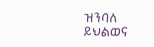ዝንባለ ይህልወና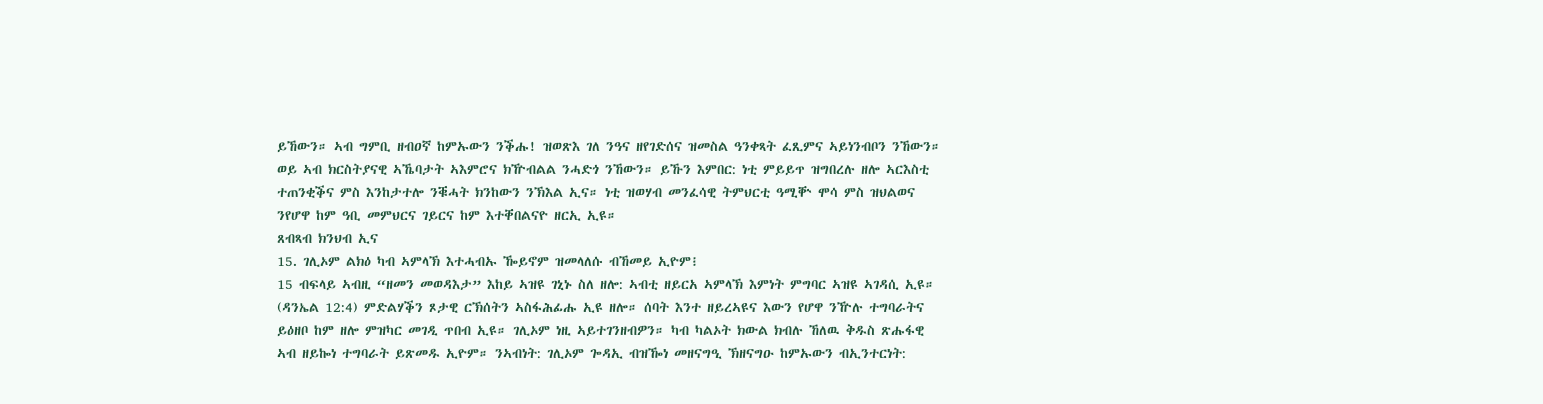ይኸውን። ኣብ ግምቢ ዘብዐኛ ከምኡውን ንቕሑ! ዝወጽእ ገለ ንዓና ዘየገድሰና ዝመስል ዓንቀጻት ፈጺምና ኣይነንብቦን ንኸውን። ወይ ኣብ ክርስትያናዊ ኣኼባታት ኣእምሮና ክዅብልል ንሓድጎ ንኸውን። ይኹን እምበር: ነቲ ምይይጥ ዝግበረሉ ዘሎ ኣርእስቲ ተጠንቂቕና ምስ እንከታተሎ ንቑሓት ክንከውን ንኽእል ኢና። ነቲ ዝወሃብ መንፈሳዊ ትምህርቲ ዓሚቝ ሞሳ ምስ ዝህልወና ንየሆዋ ከም ዓቢ መምህርና ገይርና ከም እተቐበልናዮ ዘርኢ ኢዩ።
ጸብጻብ ክንህብ ኢና
15. ገሊኦም ልክዕ ካብ ኣምላኽ እተሓብኡ ዀይኖም ዝመላለሱ ብኸመይ ኢዮም፧
15 ብፍላይ ኣብዚ “ዘመን መወዳእታ” እከይ ኣዝዩ ገኒኑ ስለ ዘሎ: ኣብቲ ዘይርአ ኣምላኽ እምነት ምግባር ኣዝዩ ኣገዳሲ ኢዩ። (ዳንኤል 12:4) ምድልሃቕን ጾታዊ ርኽሰትን ኣስፋሕፊሑ ኢዩ ዘሎ። ሰባት እንተ ዘይረኣዩና እውን የሆዋ ንዅሉ ተግባራትና ይዕዘቦ ከም ዘሎ ምዝካር መገዲ ጥበብ ኢዩ። ገሊኦም ነዚ ኣይተገንዘብዎን። ካብ ካልኦት ክውል ክብሉ ኸለዉ ቅዱስ ጽሑፋዊ ኣብ ዘይኰነ ተግባራት ይጽመዱ ኢዮም። ንኣብነት: ገሊኦም ጐዳኢ ብዝዀነ መዘናግዒ ኽዘናግዑ ከምኡውን ብኢንተርነት: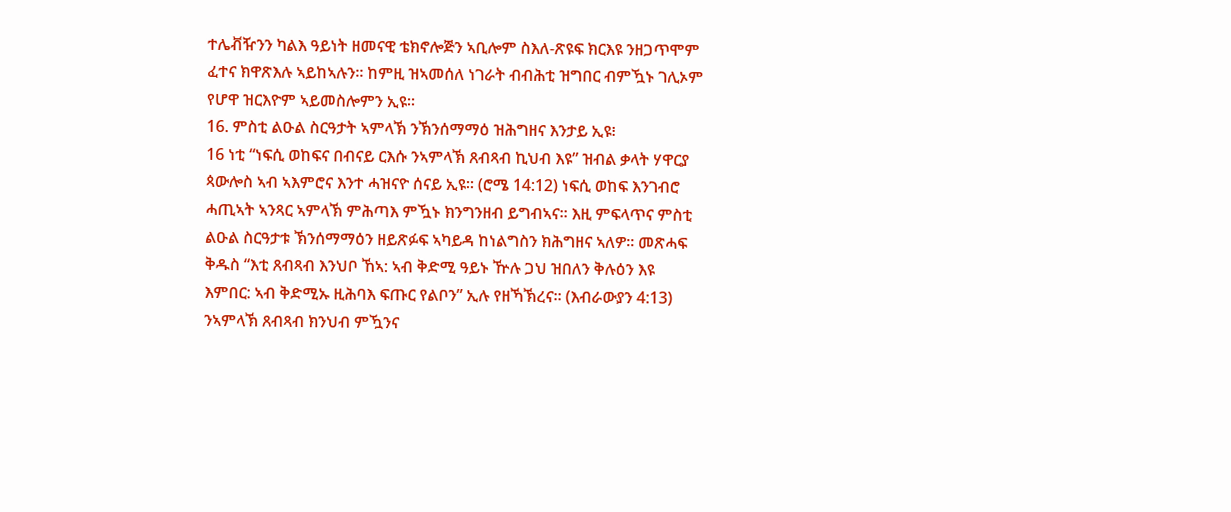ተሌቭዥንን ካልእ ዓይነት ዘመናዊ ቴክኖሎጅን ኣቢሎም ስእለ-ጽዩፍ ክርእዩ ንዘጋጥሞም ፈተና ክዋጽእሉ ኣይከኣሉን። ከምዚ ዝኣመሰለ ነገራት ብብሕቲ ዝግበር ብምዃኑ ገሊኦም የሆዋ ዝርእዮም ኣይመስሎምን ኢዩ።
16. ምስቲ ልዑል ስርዓታት ኣምላኽ ንኽንሰማማዕ ዝሕግዘና እንታይ ኢዩ፧
16 ነቲ “ነፍሲ ወከፍና በብናይ ርእሱ ንኣምላኽ ጸብጻብ ኪህብ እዩ” ዝብል ቃላት ሃዋርያ ጳውሎስ ኣብ ኣእምሮና እንተ ሓዝናዮ ሰናይ ኢዩ። (ሮሜ 14:12) ነፍሲ ወከፍ እንገብሮ ሓጢኣት ኣንጻር ኣምላኽ ምሕጣእ ምዃኑ ክንግንዘብ ይግብኣና። እዚ ምፍላጥና ምስቲ ልዑል ስርዓታቱ ኽንሰማማዕን ዘይጽፉፍ ኣካይዳ ከነልግስን ክሕግዘና ኣለዎ። መጽሓፍ ቅዱስ “እቲ ጸብጻብ እንህቦ ኸኣ: ኣብ ቅድሚ ዓይኑ ዅሉ ጋህ ዝበለን ቅሉዕን እዩ እምበር: ኣብ ቅድሚኡ ዚሕባእ ፍጡር የልቦን” ኢሉ የዘኻኽረና። (እብራውያን 4:13) ንኣምላኽ ጸብጻብ ክንህብ ምዃንና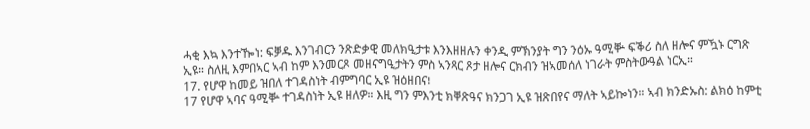ሓቂ እኳ እንተዀነ: ፍቓዱ እንገብርን ንጽድቃዊ መለክዒታቱ እንእዘዘሉን ቀንዲ ምኽንያት ግን ንዕኡ ዓሚቝ ፍቕሪ ስለ ዘሎና ምዃኑ ርግጽ ኢዩ። ስለዚ እምበኣር ኣብ ከም እንመርጾ መዘናግዒታትን ምስ ኣንጻር ጾታ ዘሎና ርክብን ዝኣመሰለ ነገራት ምስትውዓል ነርኢ።
17. የሆዋ ከመይ ዝበለ ተገዳስነት ብምግባር ኢዩ ዝዕዘበና፧
17 የሆዋ ኣባና ዓሚቝ ተገዳስነት ኢዩ ዘለዎ። እዚ ግን ምእንቲ ክቐጽዓና ክንጋገ ኢዩ ዝጽበየና ማለት ኣይኰነን። ኣብ ክንድኡስ: ልክዕ ከምቲ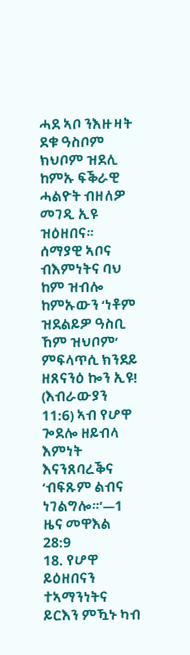ሓደ ኣቦ ንእዙዛት ደቁ ዓስቦም ክህቦም ዝደሊ ከምኡ ፍቕራዊ ሓልዮት ብዘለዎ መገዲ ኢዩ ዝዕዘበና። ሰማያዊ ኣቦና ብእምነትና ባህ ከም ዝብሎ ከምኡውን ‘ነቶም ዝደልይዎ ዓስቢ ኸም ዝህቦም’ ምፍላጥሲ ክንደይ ዘጸናንዕ ኰን ኢዩ! (እብራውያን 11:6) ኣብ የሆዋ ጐደሎ ዘይብላ እምነት እናንጸባረቕና ‘ብፍጹም ልብና ነገልግሎ።’—1 ዜና መዋእል 28:9
18. የሆዋ ይዕዘበናን ተኣማንነትና ይርእን ምዃኑ ካብ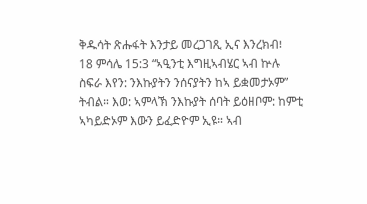ቅዱሳት ጽሑፋት እንታይ መረጋገጺ ኢና እንረክብ፧
18 ምሳሌ 15:3 “ኣዒንቲ እግዚኣብሄር ኣብ ኵሉ ስፍራ እየን: ንእኩያትን ንሰናያትን ከኣ ይቋመታኦም” ትብል። እወ: ኣምላኽ ንእኩያት ሰባት ይዕዘቦም: ከምቲ ኣካይድኦም እውን ይፈድዮም ኢዩ። ኣብ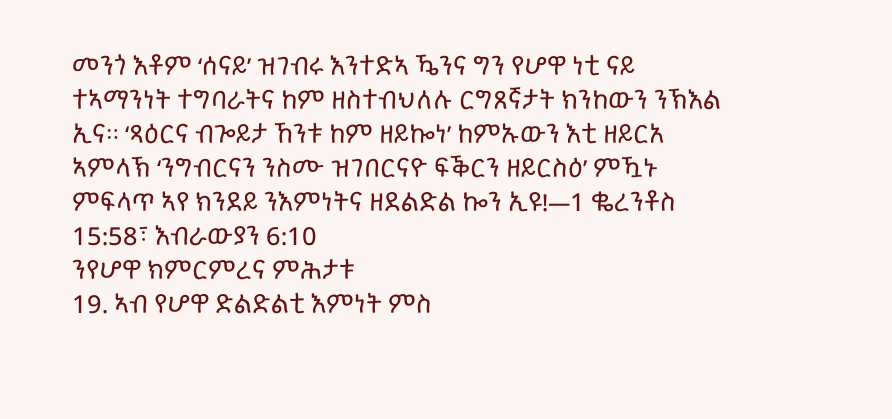መንጎ እቶም ‘ሰናይ’ ዝገብሩ እንተድኣ ዄንና ግን የሆዋ ነቲ ናይ ተኣማንነት ተግባራትና ከም ዘስተብህለሉ ርግጸኛታት ክንከውን ንኽእል ኢና። ‘ጻዕርና ብጐይታ ኸንቱ ከም ዘይኰነ’ ከምኡውን እቲ ዘይርአ ኣምላኽ ‘ንግብርናን ንስሙ ዝገበርናዮ ፍቕርን ዘይርስዕ’ ምዃኑ ምፍላጥ ኣየ ክንደይ ንእምነትና ዘደልድል ኰን ኢዩ!—1 ቈረንቶስ 15:58፣ እብራውያን 6:10
ንየሆዋ ክምርምረና ምሕታቱ
19. ኣብ የሆዋ ድልድልቲ እምነት ምስ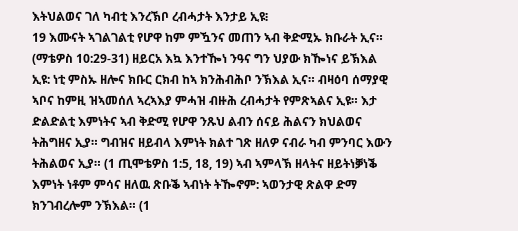እትህልወና ገለ ካብቲ እንረኽቦ ረብሓታት እንታይ ኢዩ፧
19 እሙናት ኣገልገልቲ የሆዋ ከም ምዃንና መጠን ኣብ ቅድሚኡ ክቡራት ኢና። (ማቴዎስ 10:29-31) ዘይርአ እኳ እንተዀነ ንዓና ግን ህያው ክዀነና ይኽእል ኢዩ: ነቲ ምስኡ ዘሎና ክቡር ርክብ ከኣ ክንሕብሕቦ ንኽእል ኢና። ብዛዕባ ሰማያዊ ኣቦና ከምዚ ዝኣመሰለ ኣረኣእያ ምሓዝ ብዙሕ ረብሓታት የምጽኣልና ኢዩ። እታ ድልድልቲ እምነትና ኣብ ቅድሚ የሆዋ ንጹህ ልብን ሰናይ ሕልናን ክህልወና ትሕግዘና ኢያ። ግብዝና ዘይብላ እምነት ክልተ ገጽ ዘለዎ ናብራ ካብ ምንባር እውን ትሕልወና ኢያ። (1 ጢሞቴዎስ 1:5, 18, 19) ኣብ ኣምላኽ ዘላትና ዘይትነቓነቕ እምነት ነቶም ምሳና ዘለዉ ጽቡቕ ኣብነት ትዀኖም: ኣወንታዊ ጽልዋ ድማ ክንገብረሎም ንኽእል። (1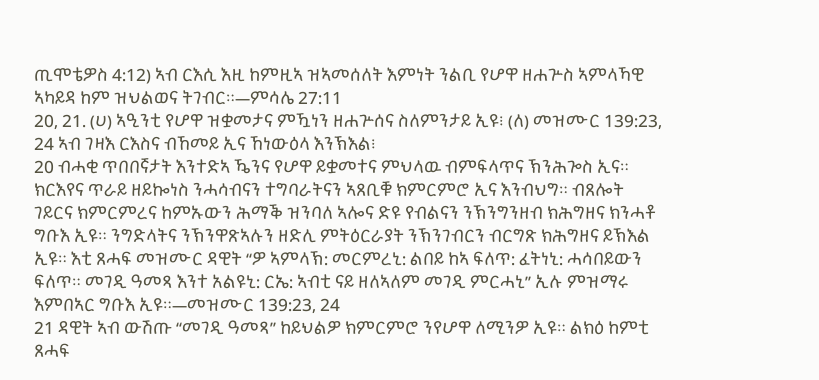ጢሞቴዎስ 4:12) ኣብ ርእሲ እዚ ከምዚኣ ዝኣመሰለት እምነት ንልቢ የሆዋ ዘሐጕስ ኣምላኻዊ ኣካይዳ ከም ዝህልወና ትገብር።—ምሳሌ 27:11
20, 21. (ሀ) ኣዒንቲ የሆዋ ዝቋመታና ምዃነን ዘሐጕሰና ስለምንታይ ኢዩ፧ (ለ) መዝሙር 139:23, 24 ኣብ ገዛእ ርእስና ብኸመይ ኢና ኸነውዕላ እንኽእል፧
20 ብሓቂ ጥበበኛታት እንተድኣ ዄንና የሆዋ ይቋመተና ምህላዉ ብምፍላጥና ኽንሕጐስ ኢና። ክርእየና ጥራይ ዘይኰነስ ንሓሳብናን ተግባራትናን ኣጸቢቑ ክምርምሮ ኢና እንብህግ። ብጸሎት ገይርና ክምርምረና ከምኡውን ሕማቕ ዝንባለ ኣሎና ድዩ የብልናን ንኽንግንዘብ ክሕግዘና ክንሓቶ ግቡእ ኢዩ። ንግድላትና ንኽንዋጽኣሉን ዘድሊ ምትዕርራያት ንኽንገብርን ብርግጽ ክሕግዘና ይኽእል ኢዩ። እቲ ጸሓፍ መዝሙር ዳዊት “ዎ ኣምላኽ: መርምረኒ: ልበይ ከኣ ፍለጥ: ፈትነኒ: ሓሳበይውን ፍለጥ። መገዲ ዓመጻ እንተ አልዩኒ: ርኤ: ኣብቲ ናይ ዘለኣለም መገዲ ምርሓኒ” ኢሉ ምዝማሩ እምበኣር ግቡእ ኢዩ።—መዝሙር 139:23, 24
21 ዳዊት ኣብ ውሽጡ “መገዲ ዓመጻ” ከይህልዎ ክምርምሮ ንየሆዋ ለሚንዎ ኢዩ። ልክዕ ከምቲ ጸሓፍ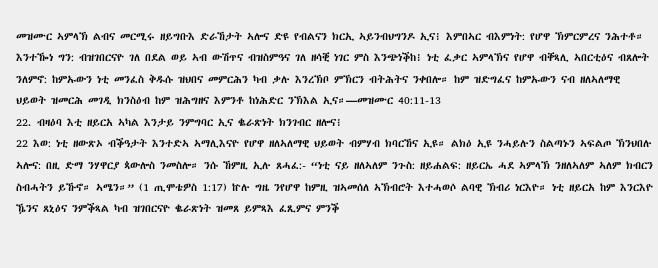መዝሙር ኣምላኽ ልብና መርሚሩ ዘይግቡእ ድራኸታት ኣሎና ድዩ የብልናን ክርኢ ኣይንብህግንዶ ኢና፧ እምበኣር ብእምነት: የሆዋ ኽምርምረና ንሕተቶ። እንተዀነ ግን: ብዝገበርናዮ ገለ በደል ወይ ኣብ ውሽጥና ብዝስምዓና ገለ ዘሳቒ ነገር ምስ እንጭነቕከ፧ ነቲ ፈቃር ኣምላኽና የሆዋ ብቐጻሊ ኣበርቲዕና ብጸሎት ንለምኖ: ከምኡውን ነቲ መንፈስ ቅዱሱ ዝህበና መምርሕን ካብ ቃሉ እንረኽቦ ምኽርን ብትሕትና ንቀበሎ። ከም ዝድግፈና ከምኡውን ናብ ዘለኣለማዊ ህይወት ዝመርሕ መገዲ ክንስዕብ ከም ዝሕግዘና እምንቶ ከነሕድር ንኽእል ኢና።—መዝሙር 40:11-13
22. ብዛዕባ እቲ ዘይርአ ኣካል እንታይ ንምግባር ኢና ቈራጽነት ክንገብር ዘሎና፧
22 እወ: ነቲ ዘውጽኦ ብቕዓታት እንተድኣ ኣማሊእናዮ የሆዋ ዘለኣለማዊ ህይወት ብምሃብ ክባርኸና ኢዩ። ልክዕ ኢዩ ንሓይሉን ስልጣኑን ኣፍልጦ ኽንህበሉ ኣሎና: በዚ ድማ ንሃዋርያ ጳውሎስ ንመስሎ። ንሱ ኸምዚ ኢሉ ጸሓፈ:- “ነቲ ናይ ዘለኣለም ንጉስ: ዘይሐልፍ: ዘይርኤ ሓደ ኣምላኽ ንዘለኣለም ኣለም ክብርን ስብሓትን ይኹኖ። ኣሜን።” (1 ጢሞቴዎስ 1:17) ኵሉ ግዜ ንየሆዋ ከምዚ ዝኣመሰለ ኣኽብሮት እተሓወሶ ልባዊ ኽብሪ ነርእዮ። ነቲ ዘይርአ ከም እንርእዮ ዄንና ጸኒዕና ንምቕጻል ካብ ዝገበርናዮ ቈራጽነት ዝመጸ ይምጻእ ፈጺምና ምንቕ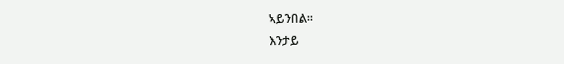ኣይንበል።
እንታይ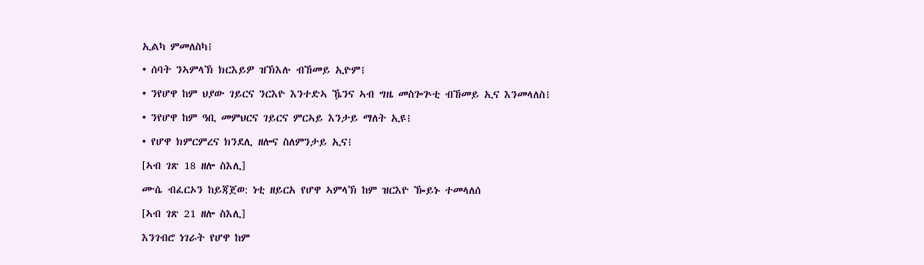ኢልካ ምመለስካ፧
• ሰባት ንኣምላኽ ክርእይዎ ዝኽእሉ ብኸመይ ኢዮም፧
• ንየሆዋ ከም ህያው ገይርና ንርእዮ እንተድኣ ዄንና ኣብ ግዜ መስጐጕቲ ብኸመይ ኢና እንመላለስ፧
• ንየሆዋ ከም ዓቢ መምህርና ገይርና ምርኣይ እንታይ ማለት ኢዩ፧
• የሆዋ ክምርምረና ክንደሊ ዘሎና ስለምንታይ ኢና፧
[ኣብ ገጽ 18 ዘሎ ስእሊ]
ሙሴ ብፈርኦን ከይጃጀወ: ነቲ ዘይርአ የሆዋ ኣምላኽ ከም ዝርእዮ ዀይኑ ተመላለሰ
[ኣብ ገጽ 21 ዘሎ ስእሊ]
እንገብሮ ነገራት የሆዋ ከም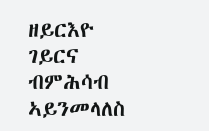ዘይርእዮ ገይርና ብምሕሳብ ኣይንመላለስ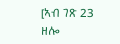[ኣብ ገጽ 23 ዘሎ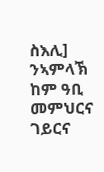ስእሊ]
ንኣምላኽ ከም ዓቢ መምህርና ገይርና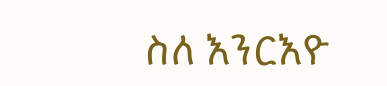ስለ እንርእዮ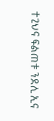ተጊህና ፍልጠቱ ንደሊ ኢና